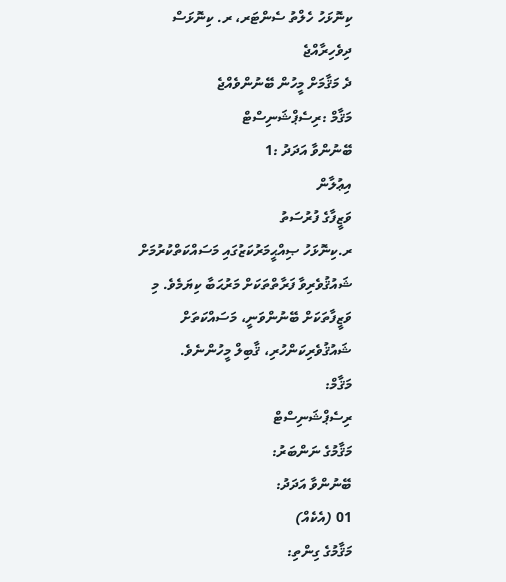ކިނޮޅަހު ހެލްތު ސެންޓަރ، ރ. ކިނޮޅަސް
ދިވެހިރާއްޖެ
ދެ މަޤާމަށް މީހުން ބޭނުންވެއްޖެ
މަޤާމް :ރިސެޕްޝަނިސްޓް
ބޭނުންވާ އަދަދު :1
އިޢުލާން
ވަޒީފާގެ ފުރުސަތު
ރ.ކިނޮޅަހު ޞިއްޙީމަރުކަޒުގައި މަސައްކަތްކުރުމަށް ޝައުޤުވެރިވާ ފަރާތްތަކަށް މަރުޙަބާ ކިޔަމެވެ. މި ވަޒީފާތަކަށް ބޭނުންވަނީ، މަސައްކަތަށް ޝައުޤުވެރިކަންހުރި، ޤާބިލް މީހުންނެވެ.
މަޤާމް:
ރިސެޕްޝަނިސްޓް
މަޤާމުގެ ނަންބަރު:
ބޭނުންވާ އަދަދު:
01 (އެކެއް)
މަޤާމުގެ ގިންތި: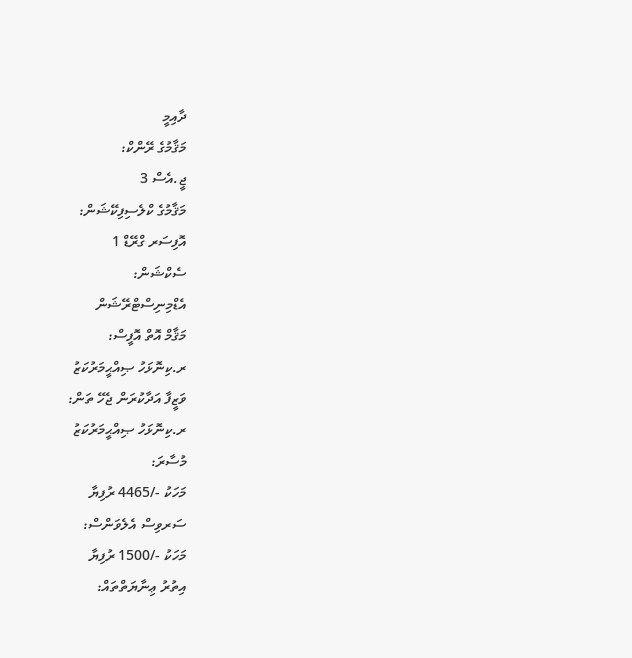ދާއިމީ
މަޤާމުގެ ރޭންކް:
ޖީ.އެސް 3
މަޤާމުގެ ކްލެސިފިކޭޝަން:
އޮފިސަރ ގްރޭޑް 1
ސެކްޝަން:
އެޑްމިނިސްޓްރޭޝަން
މަޤާމް އޮތް އޮފީސް:
ރ.ކިނޮޅަހު ޞިއްޙީމަރުކަޒު
ވަޒީފާ އަދާކުރަން ޖެހޭ ތަން:
ރ.ކިނޮޅަހު ޞިއްޙީމަރުކަޒު
މުސާރަ:
މަހަކު -/4465 ރުފިޔާ
ސަރވިސް އެލެވަންސް:
މަހަކު -/1500 ރުފިޔާ
އިތުރު ޢިނާޔަތްތައް: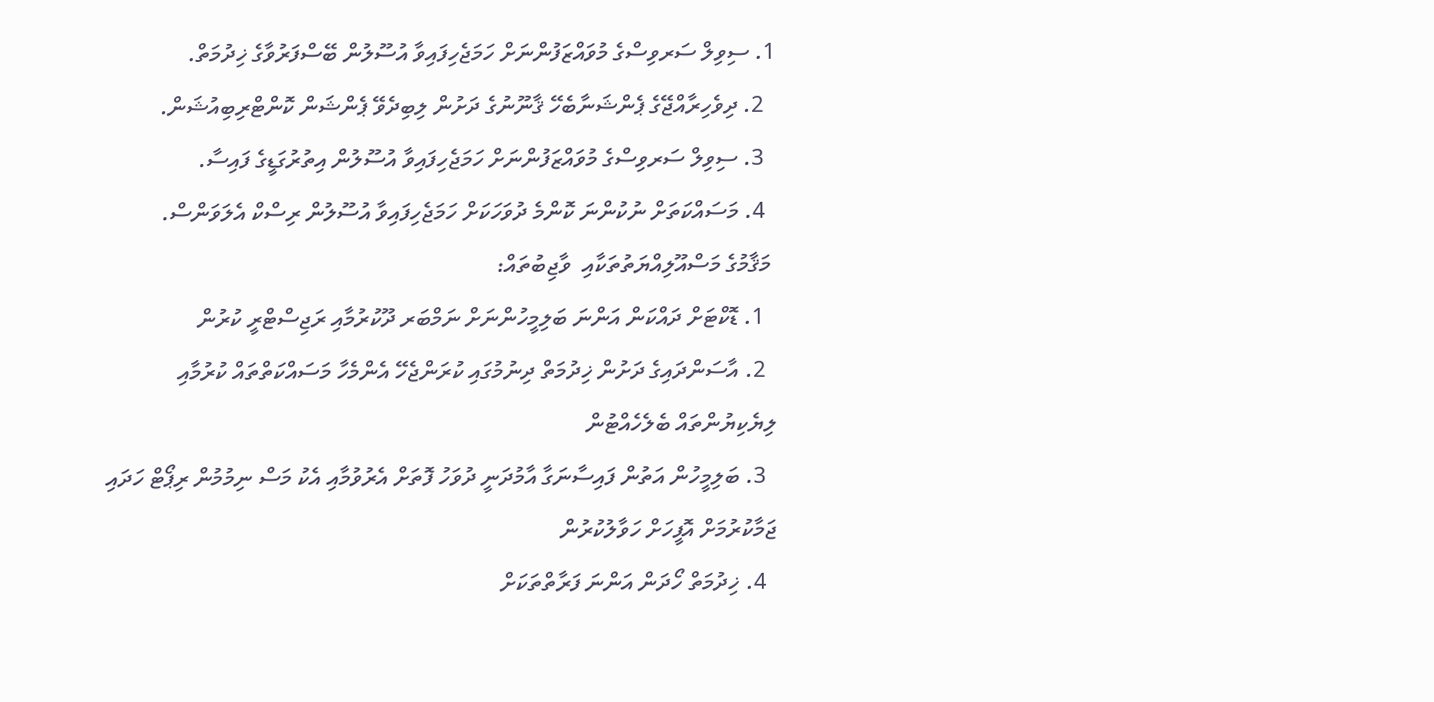1. ސިވިލް ސަރވިސްގެ މުވައްޒަފުންނަށް ހަމަޖެހިފައިވާ އުސޫލުން ބޭސްފަރުވާގެ ޚިދުމަތް.
  2. ދިވެހިރާއްޖޭގެ ޕެންޝަނާބެހޭ ޤާނޫނުގެ ދަށުން ލިބިދެވޭ ޕެންޝަން ކޮންޓްރިބިއުޝަން.
  3. ސިވިލް ސަރވިސްގެ މުވައްޒަފުންނަށް ހަމަޖެހިފައިވާ އުސޫލުން އިތުރުގަޑީގެ ފައިސާ.
  4. މަސައްކަތަށް ނުކުންނަ ކޮންމެ ދުވަހަކަށް ހަމަޖެހިފައިވާ އުސޫލުން ރިސްކް އެލަވަންސް.
 މަޤާމުގެ މަސްއޫލިއްޔަތުތަކާއި  ވާޖިބުތައް:
  1. ޑޮކްޓަށް ދައްކަން އަންނަ ބަލިމީހުންނަށް ނަމްބަރ ދޫކުރުމާއި ރަޖިސްޓްރީ ކުރުން
  2. އާސަންދައިގެ ދަށުން ޚިދުމަތް ދިނުމުގައި ކުރަންޖެހޭ އެންމެހާ މަސައްކަތްތައް ކުރުމާއި ލިޔެކިޔުންތައް ބެލެހެއްޓުން
  3. ބަލިމީހުން އަތުން ފައިސާނަގާ އާމުދަނީ ދުވަހު ފޮތަށް އެރުވުމާއި އެކު މަސް ނިމުމުން ރިޕޯޓް ހަދައި ޖަމާކުރުމަށް އޮފީހަށް ހަވާލުކުރުން
  4. ޚިދުމަތް ހޯދަން އަންނަ ފަރާތްތަކަށް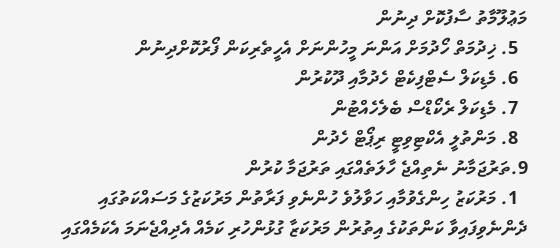މަޢުލޫމާތު ސާފުކޮށް ދިނުން
  5. ޚިދުމަތް ހޯދުމަށް އަންނަ މީހުންނަށް އެހީތެރިކަން ފޯރުކޮށްދިނުން
  6. މެޑިކަލް ސެޓްފިކެޓް ހެދުމާއި ދޫކުރުން
  7. މެޑިކަލް ރެކޯޑްސް ބެލެހެއްޓުން
  8. މަންތުލީ އެކްޓިވިޓީ ރިޕޯޓް ހެދުން
9.ތަރުޖަމާނު ނެތިއްޖެ ހާލަތެއްގައި ތަރުޖަމާ ކުރުން
  1. މަރުކަޒު ހިންގެވުމާއި ހަވާލުވެ ހުންނެވި ފަރާތުން މަރުކަޒުގެ މަސައްކަތުގައި ދެންނެވިފައިވާ ކަންތަކުގެ އިތުރުން މަރުކަޒާ ގުޅުންހުރި ކަމެއް އެދިއްޖެނަމަ އެކަމެއްގައި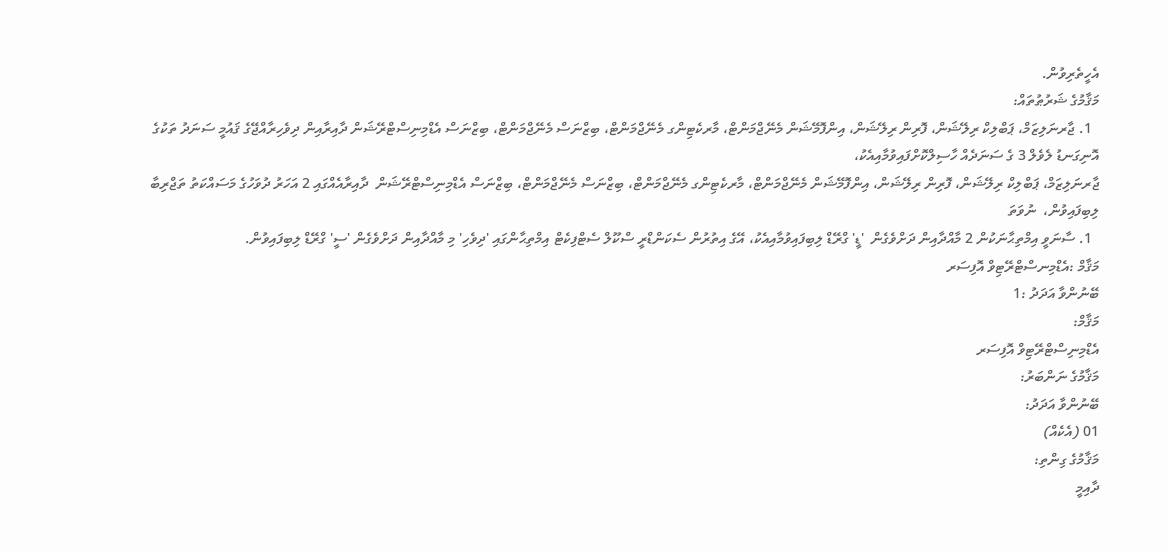އެހީތެރިވުން.
މަޤާމުގެ ޝަރުޠުތައް:
  1. ޖާރނަލިޒަމް، ޕަބްލިކް ރިލޭޝަން، ފޮރިން ރިލޭޝަން، އިންފޮމޭޝަން މެނޭޖްމަންޓް، މާރކެޓިންގ މެނޭޖްމަންޓް، ބިޒްނަސް މެނޭޖްމަންޓް، ބިޒްނަސް އެޑްމިނިސްޓްރޭޝަން ދާއިރާއިން ދިވެހިރާއްޖޭގެ ޤައުމީ ސަނަދު ތަކުގެ އޮނިގަނޑު ލެވެލް 3 ގެ ސަނަދެއް ހާސިލްކޮށްފައިވުމާއިއެކު،
ޖާރނަލިޒަމް، ޕަބްލިކް ރިލޭޝަން، ފޮރިން ރިލޭޝަން، އިންފޮމޭޝަން މެނޭޖްމަންޓް، މާރކެޓިންގ މެނޭޖްމަންޓް، ބިޒްނަސް މެނޭޖްމަންޓް، ބިޒްނަސް އެޑްމިނިސްޓްރޭޝަން  ދާއިރާއެއްގައި 2 އަހަރު ދުވަހުގެ މަސައްކަތު ތަޖްރިބާ ލިބިފައިވުން،  ނުވަތަ
  1. ސާނަވީ އިމްތިޙާނަކުން 2 މާއްދާއިން ދަށްވެގެން  'ޑީ' ގްރޭޑް ލިބިފައިވުމާއިއެކު، އޭގެ އިތުރުން ސެކަންޑްރީ ސްކޫލް ސެޓްފިކެޓް އިމްތިޙާންގައި 'ދިވެހި' މި މާއްދާއިން ދަށްވެގެން 'ސީ' ގްރޭޑް ލިބިފައިވުން.
މަޤާމް :އެޑްމިނސްޓްރޭޓިވް އޮފިސަރ
ބޭނުންވާ އަދަދު :1
މަޤާމް:
އެޑްމިނިސްޓްރޭޓިވް އޮފިސަރ
މަޤާމުގެ ނަންބަރު:
ބޭނުންވާ އަދަދު:
01 (އެކެއް)
މަޤާމުގެ ގިންތި:
ދާއިމީ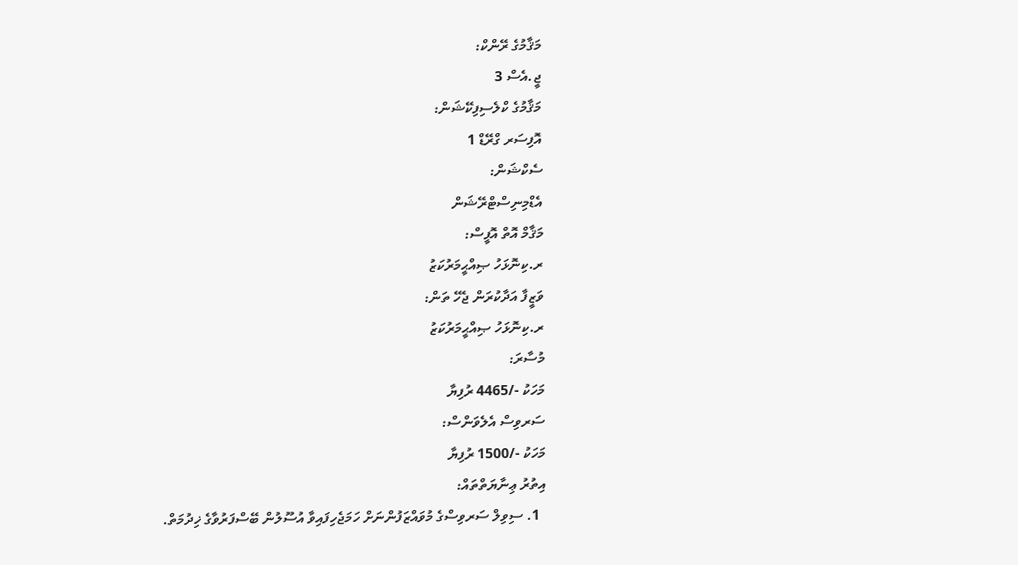މަޤާމުގެ ރޭންކް:
ޖީ.އެސް 3
މަޤާމުގެ ކްލެސިފިކޭޝަން:
އޮފިސަރ ގްރޭޑް 1
ސެކްޝަން:
އެޑްމިނިސްޓްރޭޝަން
މަޤާމް އޮތް އޮފީސް:
ރ.ކިނޮޅަހު ޞިއްޙީމަރުކަޒު
ވަޒީފާ އަދާކުރަން ޖެހޭ ތަން:
ރ.ކިނޮޅަހު ޞިއްޙީމަރުކަޒު
މުސާރަ:
މަހަކު -/4465 ރުފިޔާ
ސަރވިސް އެލެވަންސް:
މަހަކު -/1500 ރުފިޔާ
އިތުރު ޢިނާޔަތްތައް:
  1. ސިވިލް ސަރވިސްގެ މުވައްޒަފުންނަށް ހަމަޖެހިފައިވާ އުސޫލުން ބޭސްފަރުވާގެ ޚިދުމަތް.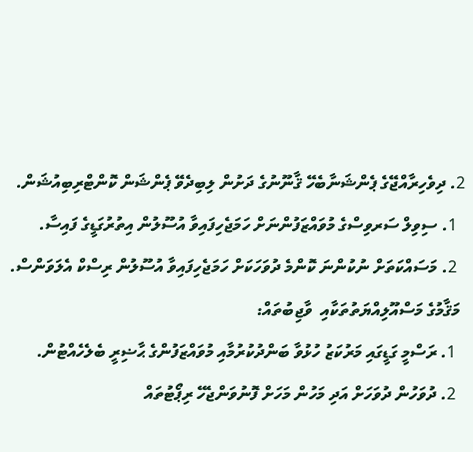2. ދިވެހިރާއްޖޭގެ ޕެންޝަނާބެހޭ ޤާނޫނުގެ ދަށުން ލިބިދެވޭ ޕެންޝަން ކޮންޓްރިބިއުޝަން.
  1. ސިވިލް ސަރވިސްގެ މުވައްޒަފުންނަށް ހަމަޖެހިފައިވާ އުސޫލުން އިތުރުގަޑީގެ ފައިސާ.
  2. މަސައްކަތަށް ނުކުންނަ ކޮންމެ ދުވަހަކަށް ހަމަޖެހިފައިވާ އުސޫލުން ރިސްކް އެލަވަންސް.
 މަޤާމުގެ މަސްއޫލިއްޔަތުތަކާއި  ވާޖިބުތައް:
  1. ރަސްމީ ގަޑީގައި މަރުކަޒު ހުޅުވާ ބަންދުކުރުމާއި މުވައްޒަފުންގެ ޙާޟިރީ ބެލެހެއްޓުން.
  2. ދުވަހުން ދުވަހަށް އަދި މަހުން މަހަށް ފޮނުވަންޖެހޭ ރިޕޯޓުތައް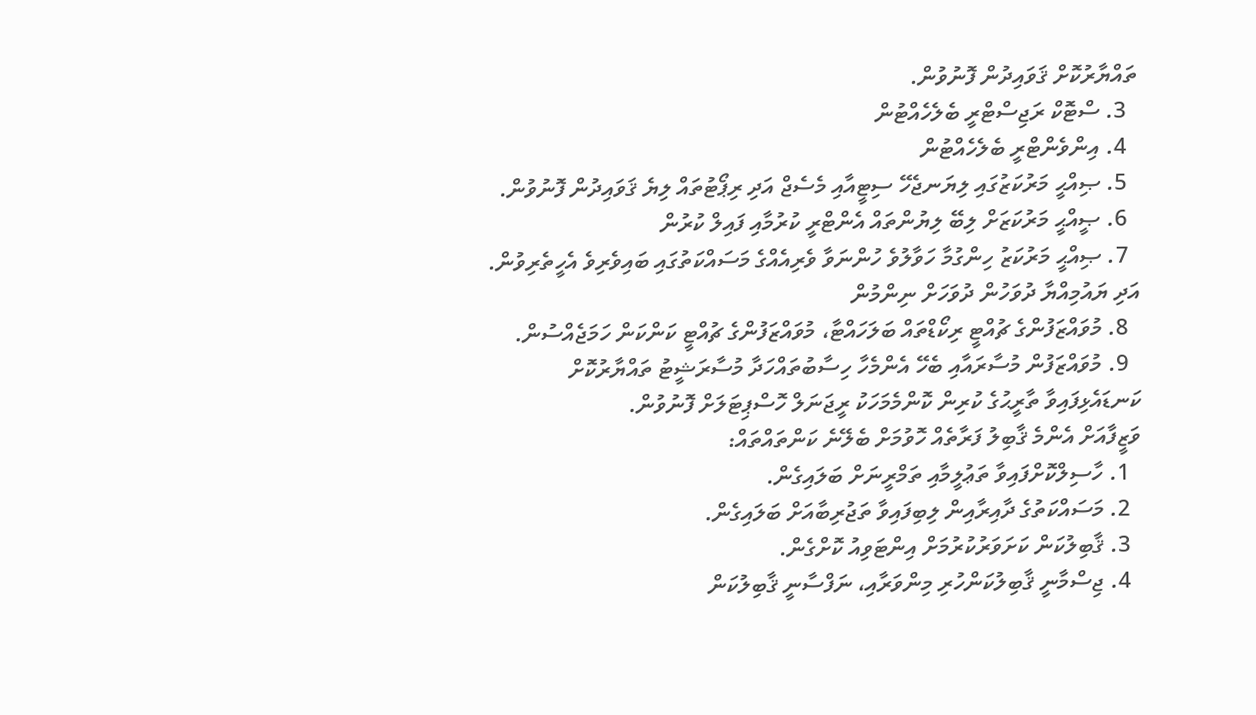ތައްޔާރުކޮށް ޤަވައިދުން ފޮނުވުން.
  3. ސްޓޮކް ރަޖިސްޓްރީ ބެލެހެއްޓުން
  4. އިންވެންޓްރީ ބެލެހެއްޓުން
  5. ޞިއްޙީ މަރުކަޒުގައި ލިޔަނޖެހޭ ސިޓީއާއި މެސެޖް އަދި ރިޕޯޓުތައް ލިޔެ ޤަވައިދުން ފޮނުވުން.
  6. ޞީއްޙީ މަރުކަޒަށް ލިބޭ ލިޔުންތައް އެންޓްރީ ކުރުމާއި ފައިލް ކުރުން
  7. ޞިއްޙީ މަރުކަޒު ހިންގުމާ ހަވާލުވެ ހުންނަވާ ވެރިއެއްގެ މަސައްކަތުގައި ބައިވެރިވެ އެހީތެރިވުން. އަދި ޔައުމިއްޔާ ދުވަހުން ދުވަހަށް ނިންމުން
  8. މުވައްޒަފުންގެ ޗުއްޓީ ރިކޯޑްތައް ބަލަހައްޓާ، މުވައްޒަފުންގެ ޗުއްޓީ ކަންކަން ހަމަޖެއްސުން.
  9. މުވައްޒަފުން މުސާރައާއި ބެހޭ އެންމެހާ ހިސާބުތައްހަދާ މުސާރަޝީޓު ތައްޔާރުކޮށް ކަނޑައެޅިފައިވާ ތާރީޙުގެ ކުރިން ކޮންމެމަހަކު ރީޖަނަލް ހޮސްޕިޓަލަށް ފޮނުވުން.
ވަޒީފާއަށް އެންމެ ޤާބިލު ފަރާތެއް ހޮވުމަށް ބެލޭނެ ކަންތައްތައް:
  1. ހާސިލްކޮށްފައިވާ ތަޢުލީމާއި ތަމްރީނަށް ބަލައިގެން.
  2. މަސައްކަތުގެ ދާއިރާއިން ލިބިފައިވާ ތަޖުރިބާއަށް ބަލައިގެން.
  3. ޤާބިލުކަން ކަށަވަރުކުރުމަށް އިންޓަވިއު ކޮށްގެން.
  4. ޖިސްމާނީ ޤާބިލުކަންހުރި މިންވަރާއި، ނަފްސާނީ ޤާބިލުކަން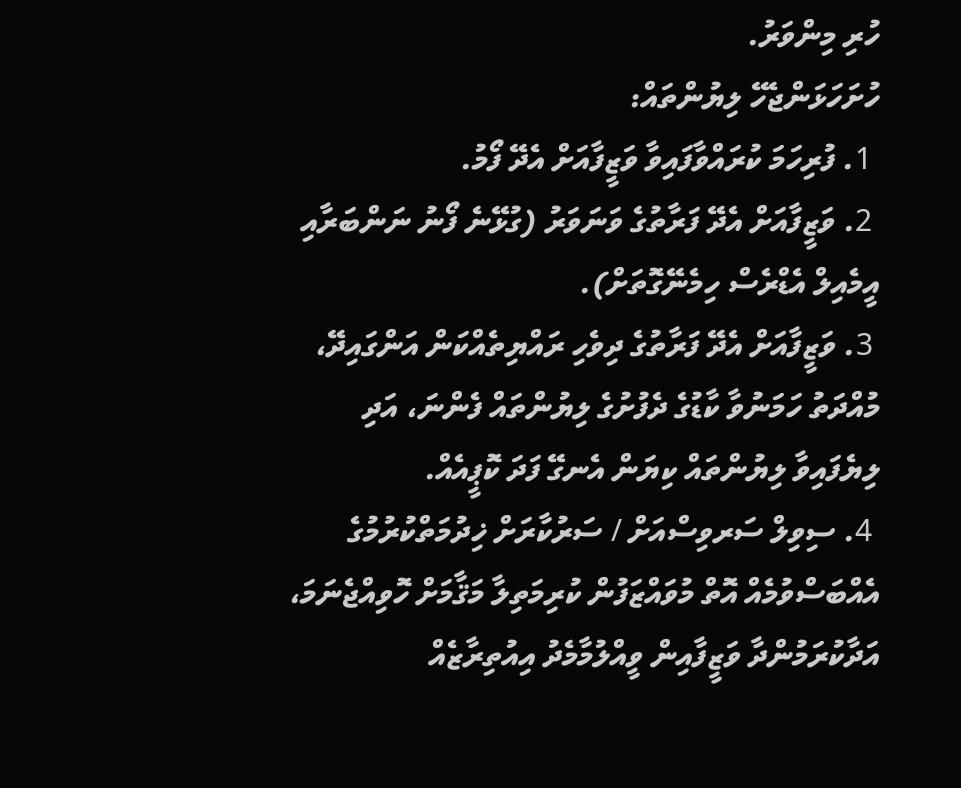ހުރި މިންވަރު.
ހުށަހަޅަންޖެހޭ ލިޔުންތައް:
 1. ފުރިހަމަ ކުރައްވާފައިވާ ވަޒީފާއަށް އެދޭ ފޯމު.
 2. ވަޒީފާއަށް އެދޭ ފަރާތުގެ ވަނަވަރު (ގުޅޭނެ ފޯނު ނަންބަރާއި އީމެއިލް އެޑްރެސް ހިމެނޭގޮތަށް).
 3. ވަޒީފާއަށް އެދޭ ފަރާތުގެ ދިވެހި ރައްޔިތެއްކަން އަންގައިދޭ، މުއްދަތު ހަމަނުވާ ކާޑުގެ ދެފުށުގެ ލިޔުންތައް ފެންނަ، އަދި ލިޔެފައިވާ ލިޔުންތައް ކިޔަން އެނގޭ ފަދަ ކޮޕީއެއް.
 4. ސިވިލް ސަރވިސްއަށް / ސަރުކާރަށް ޚިދުމަތްކުރުމުގެ އެއްބަސްވުމެއް އޮތް މުވައްޒަފުން ކުރިމަތިލާ މަޤާމަށް ހޮވިއްޖެނަމަ، އަދާކުރަމުންދާ ވަޒީފާއިން ވީއްލުމާމެދު އިއުތިރާޒެއް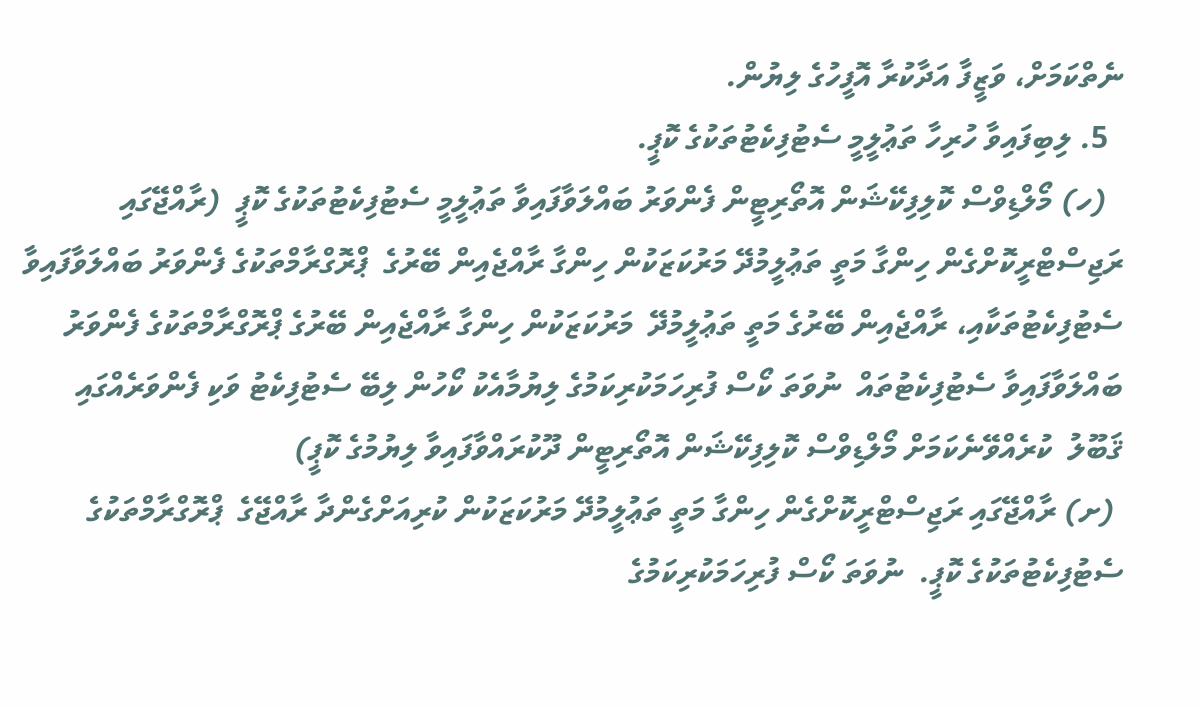ނެތްކަމަށް، ވަޒީފާ އަދާކުރާ އޮފީހުގެ ލިޔުން.
  5. ލިބިފައިވާ ހުރިހާ ތަޢުލީމީ ސެޓުފިކެޓުތަކުގެ ކޮޕީ.
  (ހ) މޯލްޑިވްސް ކޮލިފިކޭޝަން އޮތޯރިޓީން ފެންވަރު ބައްލަވާފައިވާ ތަޢުލީމީ ސެޓުފިކެޓުތަކުގެ ކޮޕީ  (ރާއްޖޭގައި ރަޖިސްޓްރީކޮށްގެން ހިންގާ މަތީ ތަޢުލީމުދޭ މަރުކަޒަކުން ހިންގާ ރާއްޖެއިން ބޭރުގެ  ޕްރޮގްރާމްތަކުގެ ފެންވަރު ބައްލަވާފައިވާ ސެޓުފިކެޓުތަކާއި، ރާއްޖެއިން ބޭރުގެ މަތީ ތަޢުލީމުދޭ  މަރުކަޒަކުން ހިންގާ ރާއްޖެއިން ބޭރުގެ ޕްރޮގްރާމްތަކުގެ ފެންވަރު ބައްލަވާފައިވާ ސެޓުފިކެޓުތައް  ނުވަތަ ކޯސް ފުރިހަމަކުރިކަމުގެ ލިޔުމާއެކު ކޯހުން ލިބޭ ސެޓުފިކެޓު ވަކި ފެންވަރެއްގައި ޤަބޫލު  ކުރެއްވޭނެކަމަށް މޯލްޑިވްސް ކޮލިފިކޭޝަން އޮތޯރިޓީން ދޫކުރައްވާފައިވާ ލިޔުމުގެ ކޮޕީ)
 (ށ) ރާއްޖޭގައި ރަޖިސްޓްރީކޮށްގެން ހިންގާ މަތީ ތަޢުލީމުދޭ މަރުކަޒަކުން ކުރިއަށްގެންދާ ރާއްޖޭގެ  ޕްރޮގްރާމްތަކުގެ ސެޓުފިކެޓުތަކުގެ ކޮޕީ.  ނުވަތަ ކޯސް ފުރިހަމަކުރިކަމުގެ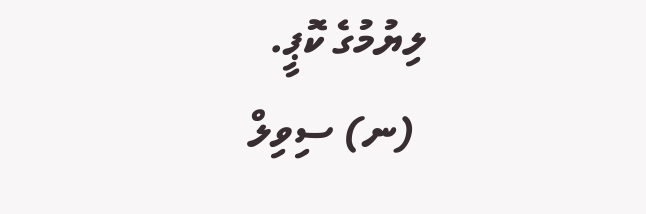ލިޔުމުގެ ކޮޕީ.
 (ނ) ސިވިލް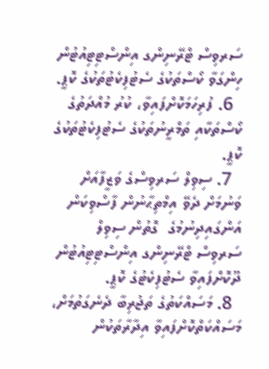ސަރވިސް ޓްރޭނިންގ އިންސްޓިޓިއުޓުން ހިންގަވާ ކޯސްތަކުގެ ސެޓުފިކެޓުތަކުގެ ކޮޕީ.
  6. ފުރިހަމަކޮށްފައިވާ، ކުރު މުއްދަތުގެ ކޯސްތަކާއި ތަމްރީނުތަކުގެ ސެޓުފިކެޓުތަކުގެ ކޮޕީ.
  7. ސިވިލް ސަރވިސްގެ ވަޒީފާއަށް ވަނުމަށް ދެވޭ އިމްތިޙާނުން ފާސްވިކަން އަންގައިދިނުމުގެ  ގޮތުން ސިވިލް ސަރވިސް ޓްރޭނިންގ އިންސްޓިޓިއުޓުން ދޫކޮށްފައިވާ ސެޓުފިކެޓުގެ ކޮޕީ.
  8. މަސައްކަތުގެ ތަޖުރިބާ ދެނެގަތުމަށް، މަސައްކަތްކޮށްފައިވާ އިދާރާތަކުން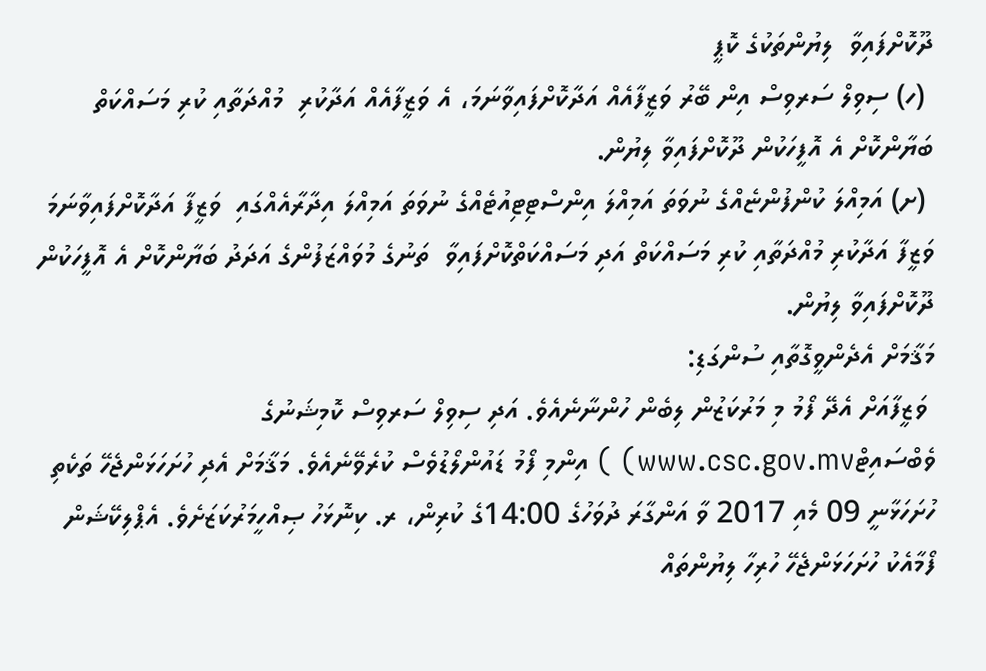ދޫކޮށްފައިވާ  ލިޔުންތަކުގެ ކޮޕީ
 (ހ) ސިވިލް ސަރވިސް އިން ބޭރު ވަޒީފާއެއް އަދާކޮށްފައިވާނަމަ، އެ ވަޒީފާއެއް އަދާކުރި  މުއްދަތާއި ކުރި މަސައްކަތް ބަޔާންކޮށް އެ އޮފީހަކުން ދޫކޮށްފައިވާ ލިޔުން.
 (ށ) އަމިއްލަ ކުންފުންޏެއްގެ ނުވަތަ އަމިއްލަ އިންސްޓިޓިއުޓެއްގެ ނުވަތަ އަމިއްލަ އިދާރާއެއްގައި  ވަޒީފާ އަދާކޮށްފައިވާނަމަ ވަޒީފާ އަދާކުރި މުއްދަތާއި ކުރި މަސައްކަތް އަދި މަސައްކަތްކޮށްފައިވާ  ތަނުގެ މުވައްޒަފުންގެ އަދަދު ބަޔާންކޮށް އެ އޮފީހަކުން ދޫކޮށްފައިވާ ލިޔުން.
މަޤާމަށް އެދެންވީގޮތާއި ސުންގަޑި:
 ވަޒީފާއަށް އެދޭ ފޯމު މި މަރުކަޒުން ލިބެން ހުންނާނެއެވެ. އަދި ސިވިލް ސަރވިސް ކޮމިޝަނުގެ    ވެބްސައިޓްwww.csc.gov.mv) ) އިންމި ފޯމު ޑައުންލޯޑުވެސް ކުރެވޭނެއެވެ. މަޤާމަށް އެދި ހުށަހަޅަންޖެހޭ ތަކެތި ހުށަހަޅާނީ 09 މެއި 2017 ވާ އަންގާރަ ދުވަހުގެ 14:00ގެ ކުރިން، ރ. ކިނޮޅަހު ޞިއްހީމަރުކަޒަށެވެ. އެޕްލިކޭޝަން ފޯމާއެކު ހުށަހަޅަންޖެހޭ ހުރިހާ ލިޔުންތައް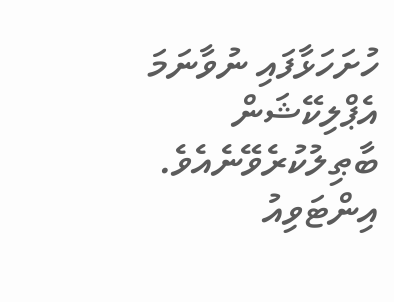ހުށަހަޅާފައި ނުވާނަމަ އެޕްލިކޭޝަން ބާޠިލުކުރެވޭނެއެވެ.
އިންޓަވިއު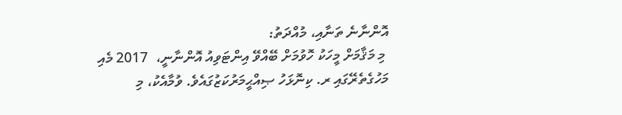އޮންނާނެ ތަނާއި، މުއްދަތު:
 މި މަޤާމަށް މީހަކު ހޮވުމަށް ބޭއްވޭ އިންޓަވިއު އޮންނާނީ،  2017 މެއި މަހުގެތެރޭގައި ރ. ކިނޮޅަހު ޞިއްޙީމަރުކަޒުގައެވެ. ވުމާއެކު، މި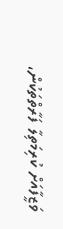ވަޒީފާއަށް ކުރިމަތިލާ ފަރާތްތަކުން،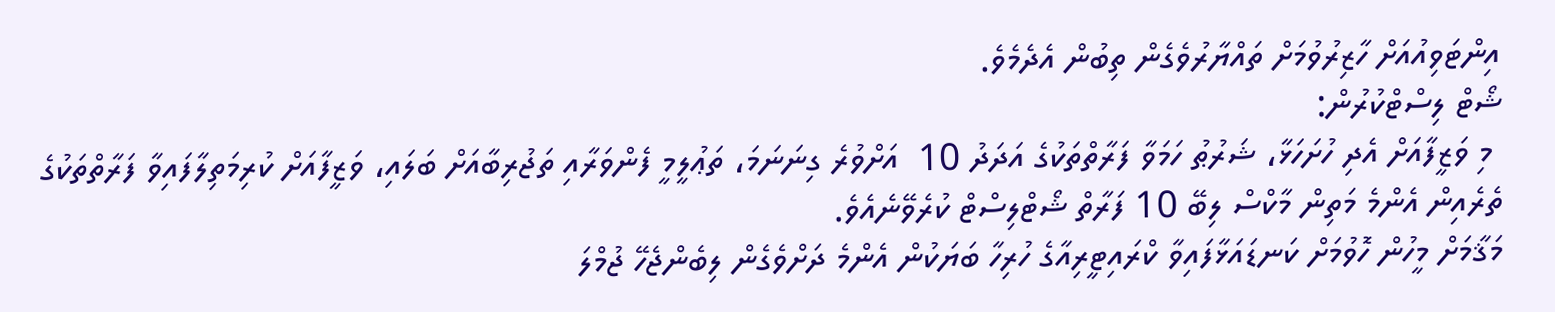އިންޓަވިއުއަށް ހާޒިރުވުމަށް ތައްޔާރުވެގެން ތިބުން އެދެމެވެ.
ޝޯޓް ލިސްޓްކުރުން:
 މި ވަޒީފާއަށް އެދި ހުށަހަޅާ، ޝަރުޠު ހަމަވާ ފަރާތްތަކުގެ އަދަދު 10  އަށްވުރެ ގިނަނަމަ، ތަޢުލީމީ ފެންވަރާއި ތަޖުރިބާއަށް ބަލައި، ވަޒީފާއަށް ކުރިމަތިލާފައިވާ ފަރާތްތަކުގެ ތެރެއިން އެންމެ މަތިން މާކްސް ލިބޭ 10 ފަރާތް ޝޯޓްލިސްޓް ކުރެވޭނެއެވެ.
މަޤާމަށް މީހުން ހޮވުމަށް ކަނޑައަޅާފައިވާ ކްރައިޓީރިއާގެ ހުރިހާ ބަޔަކުން އެންމެ ދަށްވެގެން ލިބެންޖެހޭ ޖުމްލަ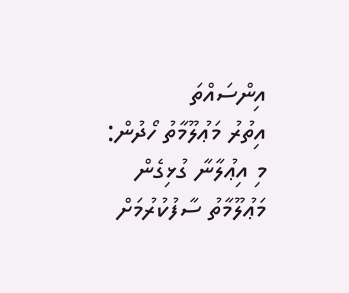އިންސައްތަ
އިތުރު މަޢުލޫމާތު ހޯދުން:
މި އިޢުލާނާ ގުޅިގެން މަޢުލޫމާތު ސާފުކުރުމަށް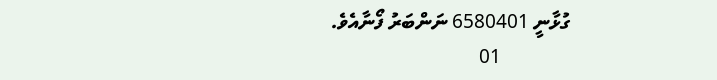ގުޅާނީ 6580401 ނަންބަރު ފޯނާއެވެ.
              01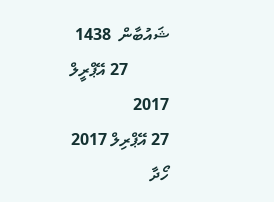ޝައުބާން  1438
          27 އޭޕްރީލް 2017
27 އޭޕްރިލް 2017
ހޯދާ